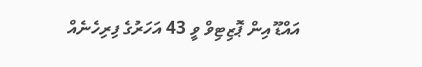އައްޑޫ އިން ޕޮޒިޓިވް ވީ 43 އަހަރުގެ ފިރިހެނެއް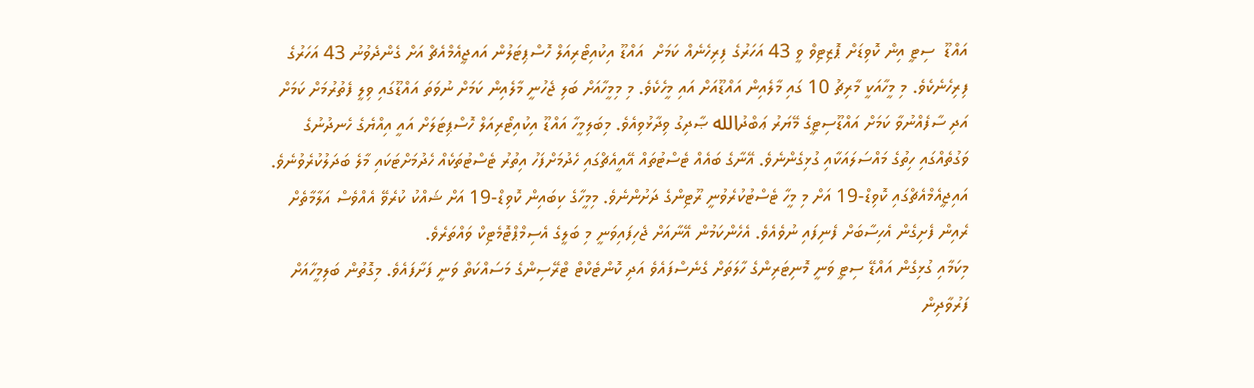އައްޑޫ  ސިޓީ އިން ކޮވިޑަށް ޕޮޒިޓިވް ވީ 43 އަހަރުގެ ފިރިހެނެއް ކަމަށް  އައްޑޫ އިކުއިޓޯރިއަލް ހޮސްޕިޓަލުން އައޖީއެމްއެޗް އަށް ގެންދެވުނު 43 އަހަރުގެ  ފިރިހެނެކެވެ. މި މީހާއަކީ މާރިޗު 10 ގައި މާލެއިން އައްޑޫއަށް އައި މީހެކެވެ. މި މިމީހާއަށް ބަލި ޖެހުނީ މާލެއިން ކަމަށް ނުވަތަ އައްޑޫގައި ވިލީ ފެތުރުމަށް ކަމަށް އަދި ސާފެއްނުވާ ކަމަށް އައްޑޫސިޓީގެ މޭޔަރު ޢަބްދުالله ޞާދިގު ވިދާޅުވިއެވެ. މިބަލިމީހާ އައްޑޫ އިކުއިޓޯރިއަލް ހޮސްޕިޓަލަށް އައީ އިއްޔެގެ ހެނދުނުގެ ވަގުތެއްގައި ހިތުގެ މައްސަލައަކާއި ގުޅިގެންނެވެ. އޭނާގެ ބައެއް ޓެސްޓުތައް އޭއީއެޗްގައި ހެދުމަށްފަހު އިތުރު ޓެސްޓުތަކެއް ހެދުމަށްޓަކައި މާލެ ބަދަލުކުރެވުނެވެ. އައިޖީއެމްއެޗްގައި ކޮވިޑް-19 އަށް މި މީހާ ޓެސްޓުކުރެވުނީ ރޫޓިންގެ ދަށުންނެވެ. މިމީހާގެ ކިބައިން ކޮވިޑް-19 އަށް ޝައްކު ކުރެވޭ އެއްވެސް އަލާމާތެށް ރެއިން ފެށިގެން އެހިސާބަށް ފެނިފައި ނުވެއެވެ. އެހެންކަމުން އޭނާއަށް ޖެހިފައިވަނީ މި ބަލީގެ އެސިމްޕްޓޮމެޓިކް ވައްތަރެވެ.
މިކަމާއި ގުޅިގެން އައްޑޭ ސިޓީ ވަނީ މޮނިޓަރިންގެ ހާލަތަށް ގެނެސްފައެވެ އަދި ކޮންޓެކްޓް ޓްރޭސިންގެ މަސައްކަތް ވަނީ ފަށާފައެވެ. މިގޮތުން ބަލިމީހާއަށް ފަރުވާދިން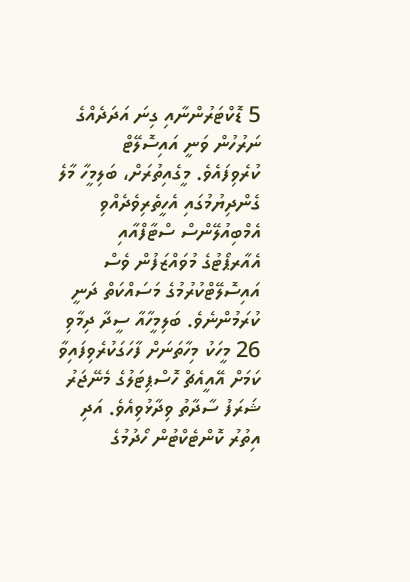5 ޑޮކްޓަރުންނާއި ގިނަ އަދަދެއްގެ ނަރުހުން ވަނީ އައިސޮލޭޓް ކުރެވިފައެވެ. މީގެއިތުރަށް، ބަލިމީހާ މާލެ ގެންދިޔުމުގައި އެހީތެރިވެދެއްވި އެމްބިއުލޭންސް ސްޓާފްއާއި އެއާރޕޯޓުގެ މުވައްޒަފުން ވެސް އައިސޮލޭޓްކުރުމުގެ މަސައްކަތް ދަނީ ކުރަމުންނެވެ. ބަލިމީހާއާ ސީދާ ދިމާވި 26 މީހަކު މިހާތަނަށް ފާހަގަކުރެވިފައިވާ ކަމަށް އޭއީއެޗް ހޮސްޕިޓަލުގެ މެނޭޖަރު ޝަރަފު ސާދާތު ވިދާޅުވިއެވެ. އަދި އިތުރު ކޮންޓެކްޓުން ހޯދުމުގެ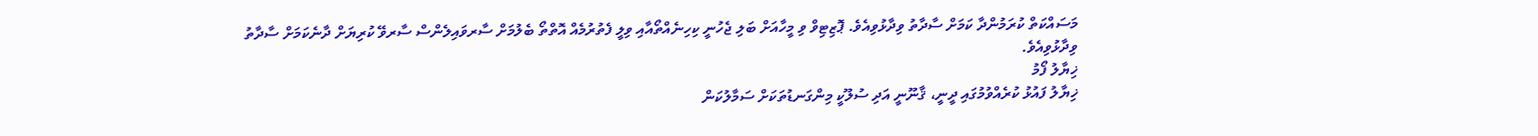މަސައްކަތް ކުރަމުންދާ ކަމަށް ސާދާތު ވިދާޅުވިއެވެ. ޕޮޒިޓިވް ވި މީހާއަށް ބަލި ޖެހުނީ ކިހިނެއްތޯއާއި ވިލީ ފެތުރުމެއް އޮތްތޯ ބެލުމަށް ސާރވައިލެންސް ސާރވޭ ކުރިޔަށް ދާނެކަމަށް ސާދާތު ވިދާޅުވިއެވެ.
ޚިޔާލު ފޯމު
ޚިޔާލު ފައުޅު ކުރެއްވުމުގައި ދީނީ، ޤާނޫނީ އަދި ސުލޫކީ މިންގަނޑުތަކަށް ސަމާލުކަން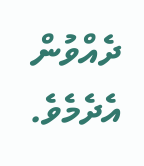ދެއްވުން އެދެމެވެ.